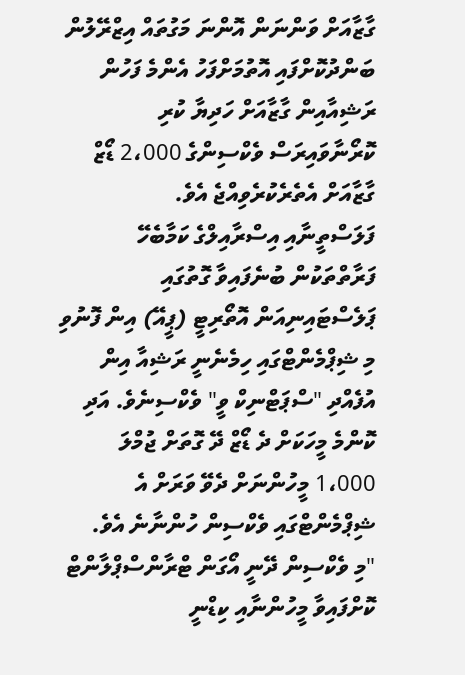ގާޒާއަށް ވަންނަން އޮންނަ މަގުތައް އިޒްރޭލުން ބަންދުކޮށްފައި އޮތުމަށްފަހު އެންމެ ފަހުން ރަޝިއާއިން ގާޒާއަށް ހަދިޔާ ކުރި ކޮރޯނާވައިރަސް ވެކްސިންގެ 2،000 ޑޯޒް ގާޒާއަށް އެތެރެކުރެވިއްޖެ އެވެ.
ފަލަސްތީނާއި އިސްރާއިލްގެ ކަމާބެހޭ ފަރާތްތަކުން ބުނެފައިވާ ގޮތުގައި ޕަލެސްޓައިނިއަން އޮތޯރިޓީ (ޕީއޭ) އިން ފޮނުވި މި ޝިޕްމެންޓްގައި ހިމެނެނީ ރަޝިއާ އިން އުފެއްދި "ސްޕަޓްނިކް ވީ" ވެކްސިނެވެ. އަދި ކޮންމެ މީހަކަށް ދެ ޑޯޒް ދޭ ގޮތަށް ޖުމްލަ 1،000 މީހުންނަށް ދެވޭ ވަރަށް އެ ޝިޕްމެންޓްގައި ވެކްސިން ހުންނާނެ އެވެ.
"މި ވެކްސިން ދޭނީ އޯގަން ޓްރާންސްޕްލާންޓް ކޮށްފައިވާ މީހުންނާއި ކިޑްނީ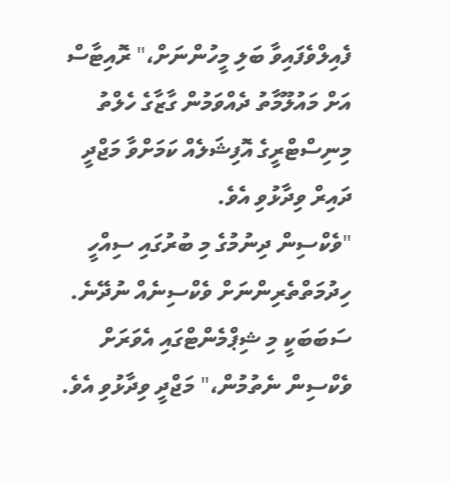ފެއިލްވެފައިވާ ބަލި މީހުންނަށް،" ރޮއިޓާސް އަށް މައުލޫމާތު ދެއްވަމުން ގާޒާގެ ހެލްތު މިނިސްޓްރީގެ އޮފިޝަލެއް ކަމަށްވާ މަޖްދީ ދައިރް ވިދާޅުވި އެވެ.
"ވެކްސިން ދިނުމުގެ މި ބުރުގައި ސިއްހީ ހިދުމަތްތެރިންނަށް ވެކްސިނެއް ނުދޭނެ. ސަބަބަކީ މި ޝިޕްމެންޓްގައި އެވަރަށް ވެކްސިން ނެތުމުން،" މަޖްދީ ވިދާޅުވި އެވެ.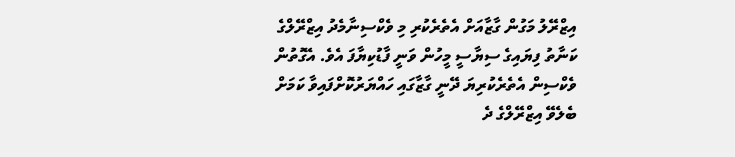އިޒްރޭލު މަގުން ގާޒާއަށް އެތެރެކުރި މި ވެކްސިނާމެދު އިޒްރޭލްގެ ކަނާތު ފިޔައިގެ ސިޔާސީ މީހުން ވަނީ ފާޑުކިޔާފަ އެވެ. އެގޮތުން ވެކްސިން އެތެރެކުރިޔަ ދޭނީ ގާޒާގައި ހައްޔަރުކޮށްފައިވާ ކަމަށް ބެލެވޭ އިޒްރޭލްގެ ދެ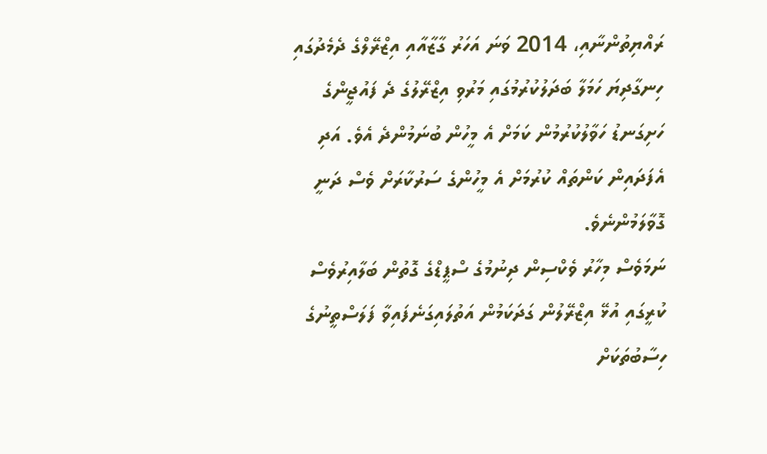ރައްޔިތުންނާއި، 2014 ވަނަ އަހަރު ގާޒާއާއި އިޒްރޭލްގެ ދެމެދުގައި ހިނގާދިޔަ ހަމަލާ ބަދަލުކުރުމުގައި މަރުވި އިޒްރޭލުގެ ދެ ފައުޖީންގެ ހަށިގަނޑު ހަވާލުކުރުމުން ކަމަށް އެ މީހުން ބުނަމުންދެ އެވެ. އަދި އެފަދައިން ކަންތައް ކުރުމަށް އެ މީހުންގެ ސަރުކާރަށް ވެސް ދަނީ ގޮވާލަމުންނެވެ.
ނަމަވެސް މިހާރު ވެކްސިން ދިނުމުގެ ސްޕީޑްގެ ގޮތުން ބަލާއިރުވެސް ކުރީގައި އުޅޭ އިޒްރޭލުން ގަދަކަމުން އަތުލައިގަނެފައިވާ ފަލަސްތީނުގެ ހިސާބުތަކަށް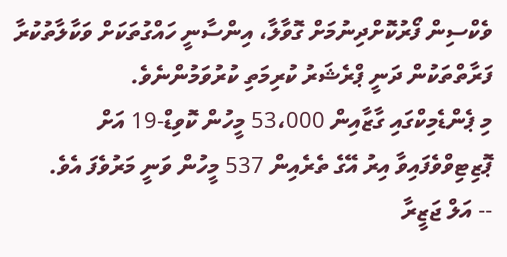ވެކްސިން ފޯރުކޮށްދިނުމަށް ގޮވާލާ، އިންސާނީ ހައްގުތަކަށް ވަކާލާތުކުރާ ފަރާތްތަކުން ދަނީ ޕްރެޝަރު ކުރިމަތި ކުރުވަމުންނެވެ.
މި ޕެންޑެމިކްގައި ގާޒާއިން 53،000 މީހުން ކޮވިޑް-19 އަށް ޕޮޒިޓިވްވެފައިވާ އިރު އޭގެ ތެރެއިން 537 މީހުން ވަނީ މަރުވެފަ އެވެ.
-- އަލް ޖަޒީރާ